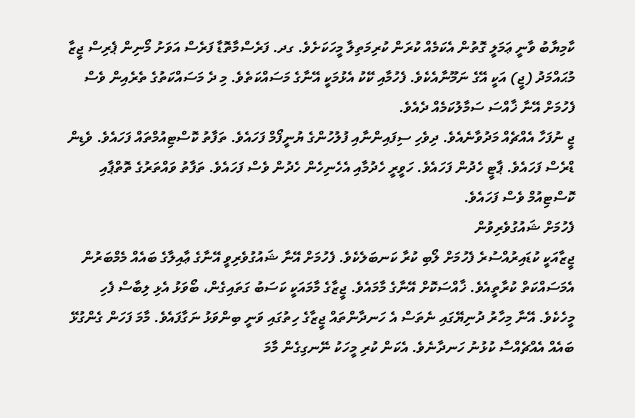ކާމިޔާބު ވާނީ ޢަމަލީ ގޮތުން އެކަމެއް ކުރަން ކުރިމަތިލާ މީހަކަށެވެ. ގދ. ފަރެސްމާތޮޑާ ފަރެސް އަވަށު މޯނިން ޕެރިސް ޖީޒާ މުޙައްމަދު (ޖީ) އަކީ އޭގެ ނަމޫނާއެކެވެ. ފެހުމާއި ކޭކު އެޅުމަކީ އޭނާގެ މަސައްކަތެވެ. މި ދެ މަސައްކަތުގެ ތެރެއިން ވެސް ފެހުމަށް އޭނާ ޚާއްސަ ސަމާލުކަމެއް ދެއެވެ.
ޖީ ނުފަހާ އެއްޗެއް މަދުވާނެއެވެ. ދިވެހި ސިފައިންނާއި ފުލުހުންގެ ޔުނީފޯމް ފަހައެވެ. ތަފާތު ކޮސްޓިއުމްތައް ފަހައެވެ. ވެޑިން ޑްރެސް ފަހައެވެ. ޕާޓީ ހެދުން ފަހައެވެ. ހަވީރީ ހެދުމާއި އެހެނިހެން ހެދުން ވެސް ފަހައެވެ. ތަފާތު ވައްތަރުގެ ތޮތްޕާއި ކޮސްޓިއުމް ވެސް ފަހައެވެ.
ފެހުމަށް ޝައުގުވެރިވުން
ޖީޒާއަކީ ކުޑައިރުއްސުރެ ފެހުމަށް ލޯބި ކުރާ ކަނބަލެކެވެ. ފެހުމަށް އޭނާ ޝައުގުވެރިވީ އޭނާގެ ޢާއިލާގެ ބައެއް މެމްބަރުން އެމަސައްކަތް ކުރާތީއެވެ. ޚާއްސަކޮށް އޭނާގެ މާމައެވެ. ޖީޒާގެ މާމައަކީ ކަސަބު ގަތައިގެން، ބޯވަޅު އެޅި ލިބާސް ފެހި މީހެކެވެ. އޭނާ މިހާރު ދުނިޔޭގައި ނެތަސް އެ ހަނދާންތައް ޖީޒާގެ ހިތުގައި ވަނީ ބިންވަޅު ނަގާފައެވެ. މާމަ ފަހަން ގެންގުޅޭ ބައެއް އެއްޗެއްސާ ކުޅުނު ހަނދާނެވެ. އެކަން ކުރި މީހަކު ނޭނގިގެން މާމަ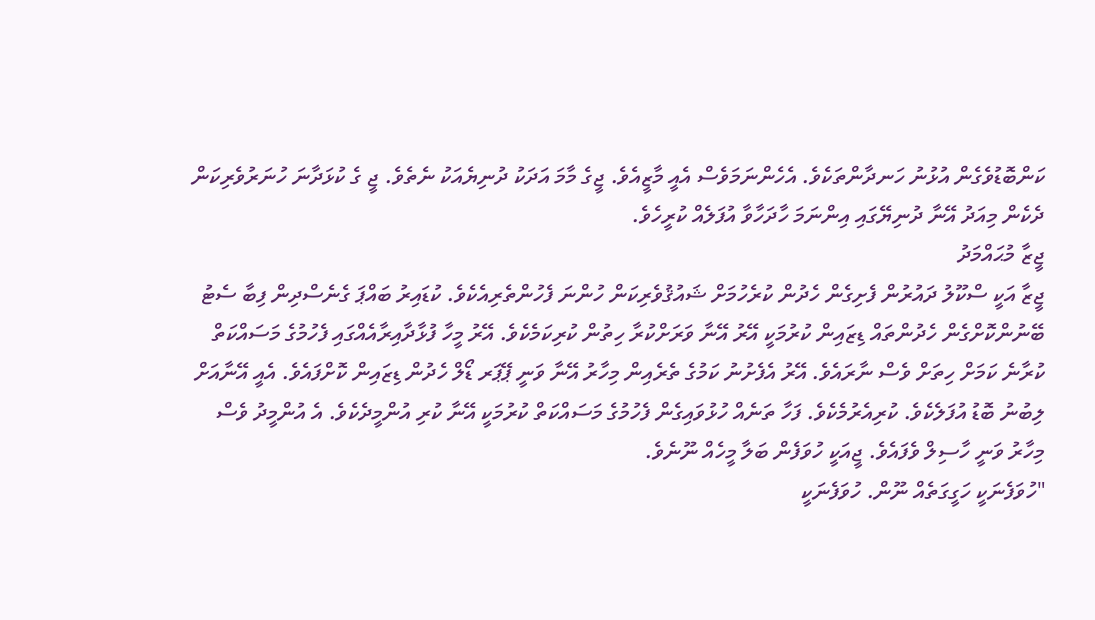ކަންބޮޑުވެގެން އުޅުނު ހަނދާންތަކެވެ. އެހެންނަމަވެސް އެއީ މާޒީއެވެ. ޖީގެ މާމަ އަދަކު ދުނިޔެއަކު ނެތެވެ. ޖީ ގެ ކުޅަދާނަ ހުނަރުވެރިކަން ދެކެން މިއަދު އޭނާ ދުނިޔޭގައި އިންނަމަ ހާދަހާވާ އުފަލެއް ކުރީހެވެ.
ޖީޒާ މުޙައްމަދު
ޖީޒާ އަކީ ސްކޫލު ދައުރުން ފެށިގެން ހެދުން ކުރެހުމަށް ޝައުޤުވެރިކަން ހުންނަ ފެހުންތެރިއެކެވެ. ކުޑައިރު ބައްޕަ ގެނެސްދިން ފިބާ ސެޓު ބޭނުންކޮށްގެން ހެދުންތައް ޑިޒައިން ކުރުމަކީ އޭރު އޭނާ ވަރަށްކުރާ ހިތުން ކުރިކަމެކެވެ. އޭރު މީހާ ފުޅާދާއިރާއެއްގައި ފެހުމުގެ މަސައްކަތް ކުރާނެ ކަމަށް ހިތަށް ވެސް ނާރައެވެ. އޭރު އެފެށުނު ކަމުގެ ތެރެއިން މިހާރު އޭނާ ވަނީ ޕޭޕަރ ޑޯލް ހެދުން ޑިޒައިން ކޮށްފައެވެ. އެއީ އޭނާއަށް ލިބުނު ބޮޑު އުފަލެކެވެ. ކުރިއެރުމެކެވެ. ފަހާ ތަނެއް ހުޅުވައިގެން ފެހުމުގެ މަސައްކަތް ކުރުމަކީ އޭނާ ކުރި އުންމީދެކެވެ. އެ އުންމީދު ވެސް މިހާރު ވަނީ ހާސިލް ވެފައެވެ. ޖީއަކީ ހުވަފެން ބަލާ މީހެއް ނޫނެވެ.
"ހުވަފެނަކީ ހަގީގަތެއް ނޫން. ހުވަފެނަކީ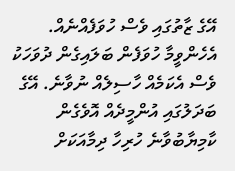އޭގެ ޒާތުގައި ވެސް ހުވަފެއްނެއް. އެހެންވީމާ ހުވަފެން ބަލައިގެން ދުވަހަކު ވެސް އެކަމެއް ހާސިލެއް ނުވާނެ. އޭގެ ބަދަލުގައި އުންމީދެއް އޮވެގެން ކާމިޔާބުވާނެ ހުރިހާ ދިމާއަކަށް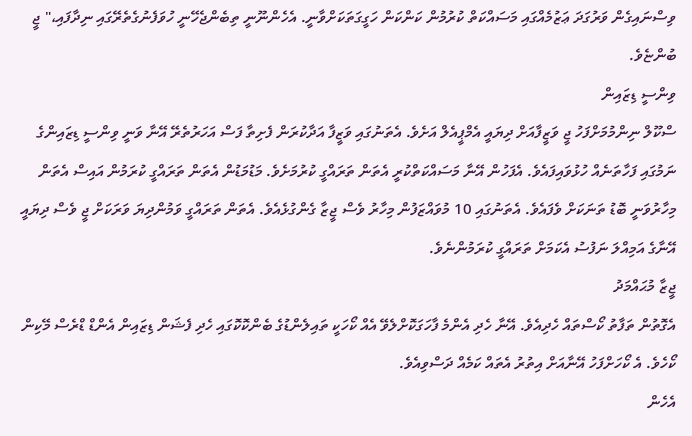ވިސްނައިގެން ވަރުގަދަ ޢަޒުމެއްގައި މަސައްކަތް ކުރުމުން ކަންކަން ހަގީގަތަކަށްވާނީ. އެހެންނޫނީ ތިބެންޖެހޭނީ ހުވަފެނުގެތެރޭގައި ނިދާފައި،" ޖީ ބުންޏެވެ.
ވިންސީ ޑިޒައިން
ސްކޫލް ނިންމުމަށްފަހު ޖީ ވަޒީފާއަށް ދިޔައީ އެމްޕީއެލް އަށެވެ. އެތަނުގައި ވަޒީފާ އަދާކުރަން ފެށިތާ ފަސް އަހަރުތެރޭ އޭނާ ވަނީ ވިންސީ ޑިޒައިންގެ ނަމުގައި ފަހާތަނެއް ހުޅުވައިފައެވެ. އެފަހުން އޭނާ މަސައްކަތްކުރީ އެތަން ތަރައްގީ ކުރުމަށެވެ. މަޑުމަޑުން އެތަން ތަރައްގީ ކުރަމުން އައިސް އެތަން މިހާރުވަނީ ބޮޑު ތަނަކަށް ވެފައެވެ. އެތަނުގައި 10 މުވައްޒަފުން މިހާރު ވެސް ޖީޒާ ގެންގުޅެއެވެ. އެތަން ތަރައްގީ ވަމުންދިޔަ ވަރަކަށް ޖީ ވެސް ދިޔައީ އޭނާގެ އަމިއްލަ ނަފުސު އެކަމަށް ތަރައްގީ ކުރަމުންނެވެ.
ޖީޒާ މުޙައްމަދު
އެގޮތުން ތަފާތު ކޯސްތައް ހެދިއެވެ. އޭނާ ހެދި އެންމެ ފާހަގަކޮށްލެވޭ އެއް ކޯހަކީ ތައިލެންޑުގެ ބެންކޮކޮގައި ހެދި ފެޝަން ޑިޒައިން އެންޑް ޑްރެސް މޭކިން ކޯހެވެ. އެ ކޯހަށްފަހު އޭނާއަށް އިތުރު އެތައް ކަމެއް ދަސްވިއެވެ.
އެހެން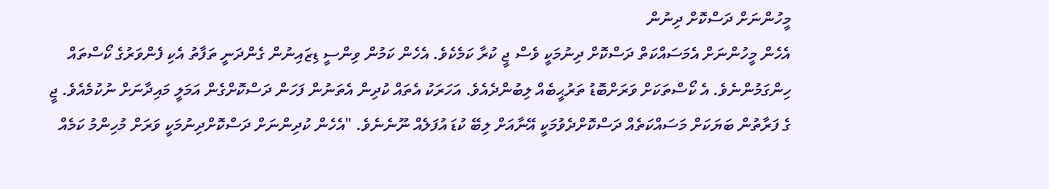މީހުންނަށް ދަސްކޮށް ދިނުން
އެހެން މީހުންނަށް އެމަސައްކަތް ދަސްކޮށް ދިނުމަކީ ވެސް ޖީ ކުރާ ކަމެކެވެ. އެހެން ކަމުން ވިންސީ ޑިޒައިނުން ގެންދަނީ ތަފާތު އެކި ފެންވަރުގެ ކޯސްތައް ހިންގަމުންނެވެ. އެ ކޯސްތަކަށް ވަރަށްބޮޑު ތަރުޙީބެއް ލިބުންދެއެވެ. އަހަރަކު އެތައް ކުދިން އެތަނުން ފަހަން ދަސްކޮށްގެން އަމަލީ މައިދާނަށް ނުކުމެއެވެ. ޖީ ގެ ފަރާތުން ބަޔަކަށް މަސައްކަތެއް ދަސްކޮށްދެވުމަކީ އޭނާއަށް ލިބޭ ކުޑަ އުފަލެއް ނޫނެނެވެ. "އެހެން ކުދިންނަށް ދަސްކޮށްދިނުމަކީ ވަރަށް މުހިންމު ކަމެއް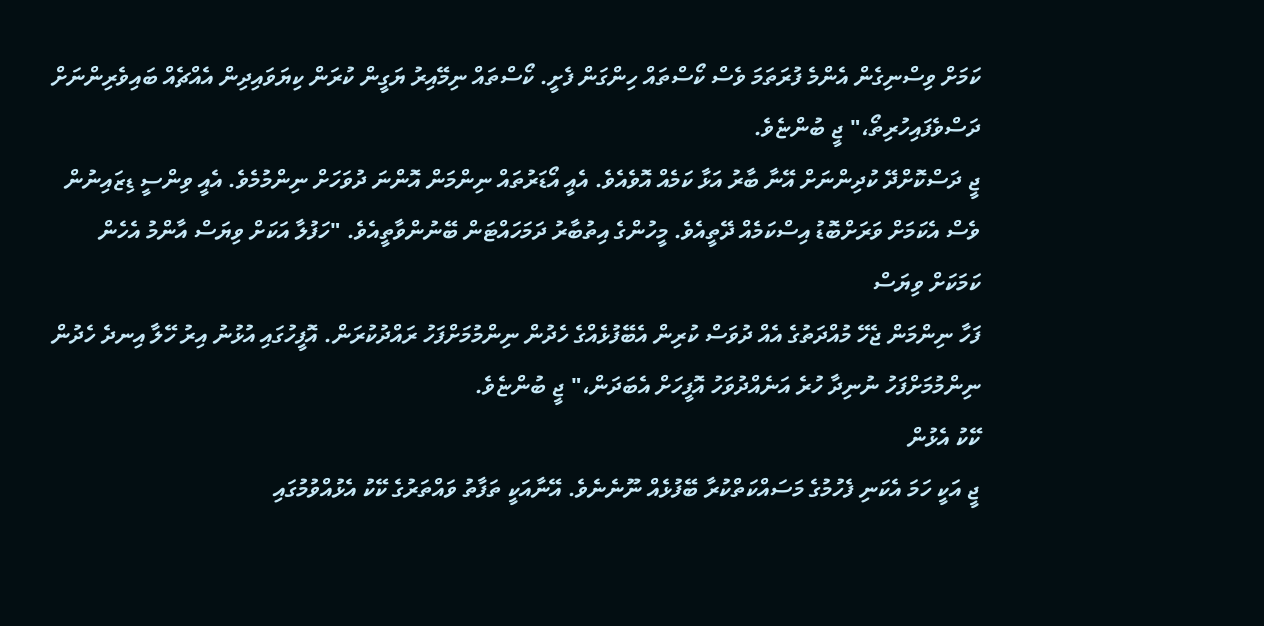ކަމަށް ވިސްނިގެން އެންމެ ފުރަތަމަ ވެސް ކޯސްތައް ހިންގަން ފެށީ. ކޯސްތައް ނިމޭއިރު ޔަގީން ކުރަން ކިޔަވައިދިން އެއްޗެއް ބައިވެރިންނަށް ދަސްވެފައިހުރިތޯ،" ޖީ ބުންޏެވެ.
ޖީ ދަސްކޮށްދޭ ކުދިންނަށް އޭނާ ބާރު އަޅާ ކަމެއް އޮވެއެވެ. އެއީ އޯޑަރުތައް ނިންމަން އޮންނަ ދުވަހަށް ނިންމުމެވެ. އެއީ ވިންސީ ޑިޒައިނުން ވެސް އެކަމަށް ވަރަށްބޮޑު އިސްކަމެއް ދޭތީއެވެ. މީހުންގެ އިތުބާރު ދަމަހައްޓަން ބޭނުންވާތީއެވެ. "ހަފުލާ އަކަށް ވިޔަސް އާންމު އެހެން ކަމަކަށް ވިޔަސް
ފަހާ ނިންމަން ޖެހޭ މުއްދަތުގެ އެއް ދުވަސް ކުރިން އެބޭފުޅެއްގެ ހެދުން ނިންމުމަށްފަހު ރައްދުކުރަން. އޮފީހުގައި އުޅުނު އިރު ހޭލާ އިނދެ ހެދުން ނިންމުމަށްފަހު ނުނިދާ ހުރެ އަނެއްދުވަހު އޮފީހަށް އެބަދަން،" ޖީ ބުންޏެވެ.
ކޭކު އެޅުން
ޖީ އަކީ ހަމަ އެކަނި ފެހުމުގެ މަސައްކަތްކުރާ ބޭފުޅެއް ނޫނެނެވެ. އޭނާއަކީ ތަފާތު ވައްތަރުގެ ކޭކު އެޅުއްވުމުގައި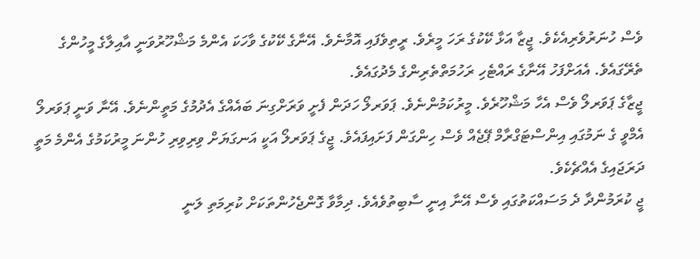ވެސް ހުނަރުވެރިއެކެވެ. ޖީޒާ އަޅާ ކޭކުގެ ރަހަ މީރެވެ. ރީތިވެފައި އޮމާނެވެ. އޭނާގެ ކޭކުގެ ވާހަކަ އެންމެ މަޝްހޫރުވަނީ އާއިލާގެ މީހުންގެ ތެރޭގައެވެ. އެއަށްފަހު އޭނާގެ ރައްޓެހި ރަހުމަތްތެރިންގެ މެދުގައެވެ.
ޖީޒާގެ ޕަވަރލޯ ވެސް އެހާ މަޝްހޫރެވެ. މީރުކަމުންނެވެ. ޕަވަރލޯ ހަދަން ފެށީ ވަރަށްގިނަ ބައެއްގެ އެދުމުގެ މަތީންނެވެ. އޭނާ ވަނީ ޕަވަރލޯ އެމްވީ ގެ ނަމުގައި އިންސްޓަގްރާމް ޕޭޖެއް ވެސް ހިންގަން ފަށައިފައެވެ. ޖީގެ ޕަވަރލޯ އަކީ އަނގަޔަށް ވިރިވިރި ހުންނަ މީރުކަމުގެ އެންމެ މަތީ ދަރަޖައިގެ އެއްޗެކެވެ.
ޖީ ކުރަމުންދާ ދެ މަސައްކަތުގައި ވެސް އޭނާ އިނީ ސާބިތުވެއެވެ. ދިމާވާ ގޮންޖެހުންތަކަށް ކުރިމަތި ލަނީ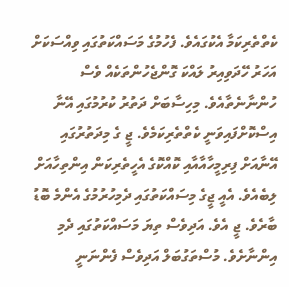ކެތްތެރިކަމާ އެކުގައެވެ. ފެހުމުގެ މަސައްކަތުގައި ވިއްސަކަށް އަހަރު ހޭދަވިއިރު ލައްކަ ގޮންޖެހުންތަކެއް ވެސް ހުންނާނެތާއެވެ. މިހިސާބަށް ދަތުރު ކުރުމުގައި އޭނާ އިސްކޮށްފައިވަނީ ކެތްތެރިކަމެވެ. ޖީ ގެ މިދަތުރުގައި އޭނާއަށް ފިރިމީހާއާއާއި ކޮއްކޮގެ އެހީތެރިކަން އިންތިހާއަށް ލިބެއެވެ. އެއީ ޖީގެ މިސައްކަތުގައި ދެމިހުރުމުގެ އެންމެ ބޮޑު ބާރެވެ. ޖީ އެވެ. އަދިވެސް ތިޔަ މަސައްކަތުގައި ދެމި އިންނާށެވެ. މުސްތަގުބަލް އަދިވެސް ފެންނަނީ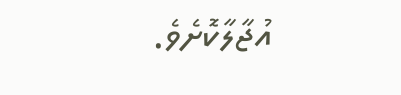އުޖާލާކޮށެވެ.